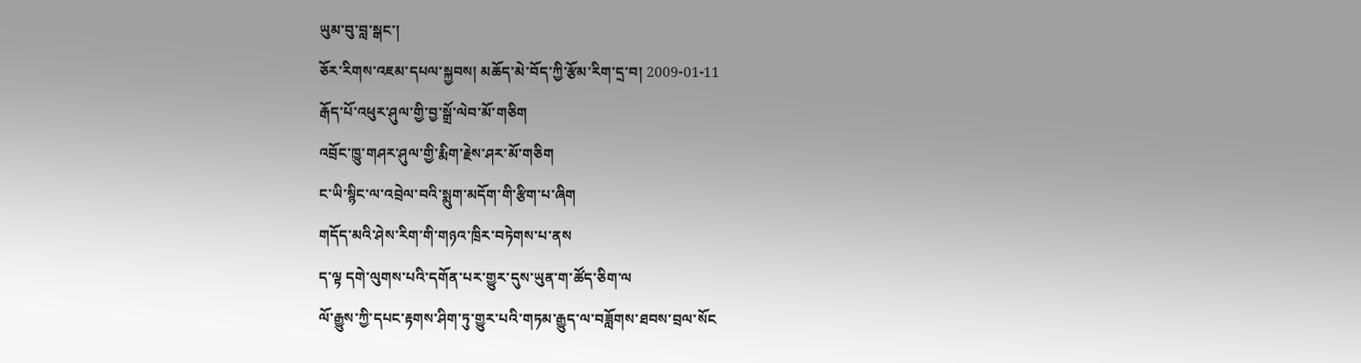ཡུམ་བུ་བླ་སྒང་།
ཅོར་རིགས་འཇམ་དཔལ་སྐྱབས། མཆོད་མེ་བོད་ཀྱི་རྩོམ་རིག་དྲ་བ། 2009-01-11
རྒོད་པོ་འཕུར་ཤུལ་གྱི་བྱ་སྒྲོ་ལེབ་མོ་གཅིག
འབྲོང་ཁྱུ་གཤར་ཤུལ་གྱི་རྨིག་རྗེས་ཤར་མོ་གཅིག
ང་ཡི་སྙིང་ལ་འབྲེལ་བའི་སྨུག་མདོག་གི་རྩིག་པ་ཞིག
གདོད་མའི་ཤེས་རིག་གི་གཉའ་ཁྲིར་བཏེགས་པ་ནས
ད་ལྟ དགེ་ལུགས་པའི་དགོན་པར་གྱུར་དུས་ཡུན་ག་ཚོད་ཅིག་ལ
ལོ་རྒྱུས་ཀྱི་དཔང་རྟགས་ཤིག་ཏུ་གྱུར་པའི་གཏམ་རྒྱུད་ལ་བཟློགས་ཐབས་བྲལ་སོང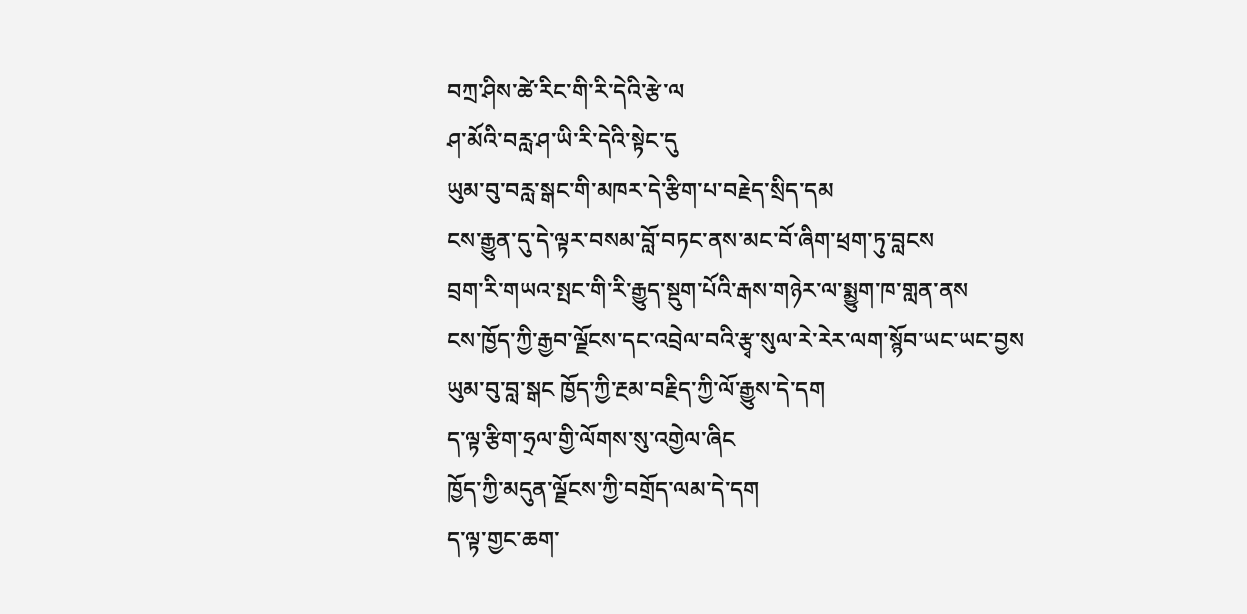བཀྲ་ཤིས་ཚེ་རིང་གི་རི་དེའི་རྩེ་ལ
ཤ་མོའི་བརླ་ཤ་ཡི་རི་དེའི་སྟེང་དུ
ཡུམ་བུ་བརླ་སྒང་གི་མཁར་དེ་རྩིག་པ་བརྗེད་སྲིད་དམ
ངས་རྒྱུན་དུ་དེ་ལྟར་བསམ་བློ་བཏང་ནས་མང་བོ་ཞིག་ཕྲག་ཏུ་བླངས
བྲག་རི་གཡའ་སྤང་གི་རི་རྒྱུད་སྡུག་པོའི་རྒས་གཉེར་ལ་སྨྱུག་ཁ་གླན་ནས
ངས་ཁྱོད་ཀྱི་རྒྱབ་ལྗོངས་དང་འབྲེལ་བའི་རྩྭ་སུལ་རེ་རེར་ལག་སྙོབ་ཡང་ཡང་བྱས
ཡུམ་བུ་བླ་སྒང ཁྱོད་ཀྱི་རྔམ་བརྗིད་ཀྱི་ལོ་རྒྱུས་དེ་དག
ད་ལྟ་རྩིག་ཧྲལ་གྱི་ལོགས་སུ་འགྱེལ་ཞིང
ཁྱོད་ཀྱི་མདུན་ལྗོངས་ཀྱི་བགྲོད་ལམ་དེ་དག
ད་ལྟ་གྱང་ཆག་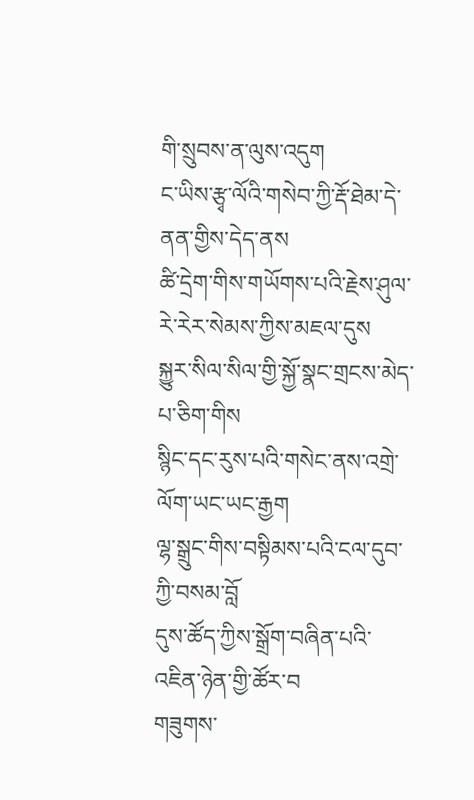གི་སྲུབས་ན་ལུས་འདུག
ང་ཡིས་རྩྭ་ལོའི་གསེབ་ཀྱི་རྡོ་ཐེམ་དེ་ནན་གྱིས་དེད་ནས
ཚི་དྲེག་གིས་གཡོགས་པའི་རྗེས་ཤུལ་རེ་རེར་སེམས་ཀྱིས་མཇལ་དུས
སྐྱུར་སིལ་སིལ་གྱི་སྐྱོ་སྣང་གྲངས་མེད་པ་ཅིག་གིས
སྙིང་དང་རུས་པའི་གསེང་ནས་འགྲེ་ལོག་ཡང་ཡང་རྒྱག
ལྷ་སྒྲུང་གིས་བསྟིམས་པའི་ངལ་དུབ་ཀྱི་བསམ་བློ
དུས་ཚོད་ཀྱིས་སྒྲོག་བཞིན་པའི་འཇིན་ཉེན་གྱི་ཚོར་བ
གཟུགས་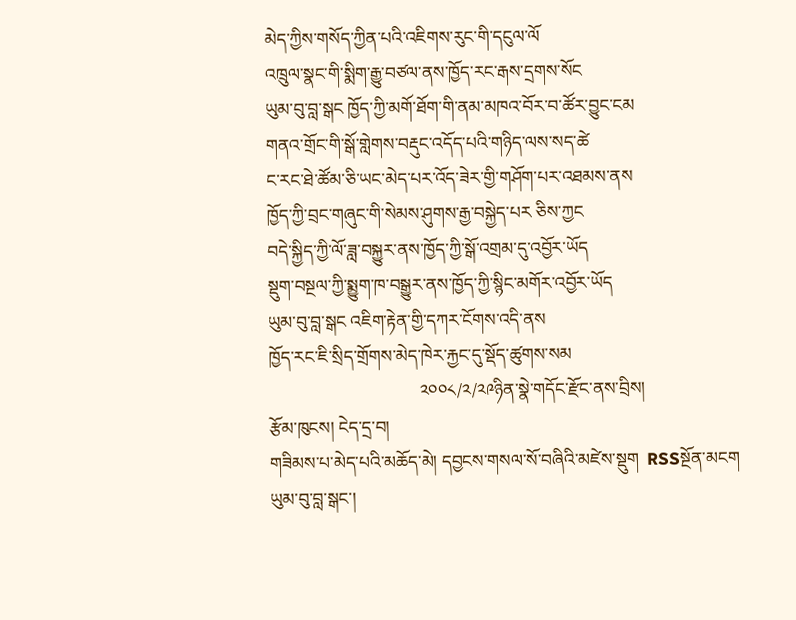མེད་ཀྱིས་གསོད་ཀྱིན་པའི་འཇིགས་རུང་གི་དངུལ་ལོ
འཁྲུལ་སྣང་གི་སྨིག་རྒྱུ་བཙལ་ནས་ཁྱོད་རང་རྒས་དྲགས་སོང
ཡུམ་བུ་བླ་སྒང ཁྱོད་ཀྱི་མགོ་ཐོག་གི་ནམ་མཁའ་བོར་བ་ཚོར་བྱུང་ངམ
གནའ་གྲོང་གི་སྒོ་གླེགས་བརྡུང་འདོད་པའི་གཉིད་ལས་སད་ཚེ
ང་རང་ཐེ་ཚོམ་ཅི་ཡང་མེད་པར་འོད་ཟེར་གྱི་གཤོག་པར་འཐམས་ནས
ཁྱོད་ཀྱི་བྲང་གཞུང་གི་སེམས་ཤུགས་རྒྱ་བསྐྱེད་པར ཅིས་ཀྱང
བདེ་སྐྱིད་ཀྱི་ལོ་ཟླ་བསྐྱུར་ནས་ཁྱོད་ཀྱི་སྒོ་འགྲམ་དུ་འབྱོར་ཡོད
སྡུག་བསྔལ་ཀྱི་སྨྱུག་ཁ་བསྒྱུར་ནས་ཁྱོད་ཀྱི་སྙིང་མགོར་འབྱོར་ཡོད
ཡུམ་བུ་བླ་སྒང འཇིག་རྟེན་གྱི་དཀར་ངོགས་འདི་ནས
ཁྱོད་རང་ཇི་སྲིད་གྲོགས་མེད་ཁེར་རྐྱང་དུ་སྡོད་ཚུགས་སམ
                                  ༢༠༠༨/༢/༢༩ཉིན་སྣེ་གདོང་རྫོང་ནས་བྲིས།
རྩོམ་ཁུངས། ངེད་དྲ་བ།
གཟིམས་པ་མེད་པའི་མཆོད་མེ། དབྱངས་གསལ་སོ་བཞིའི་མཛེས་སྡུག  RSSསྔོན་མངག
ཡུམ་བུ་བླ་སྒང་།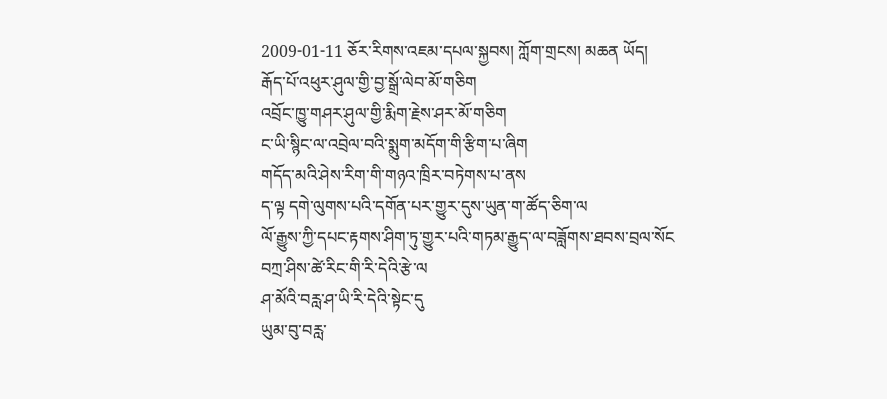2009-01-11 ཅོར་རིགས་འཇམ་དཔལ་སྐྱབས། ཀློག་གྲངས། མཆན ཡོད།
རྒོད་པོ་འཕུར་ཤུལ་གྱི་བྱ་སྒྲོ་ལེབ་མོ་གཅིག
འབྲོང་ཁྱུ་གཤར་ཤུལ་གྱི་རྨིག་རྗེས་ཤར་མོ་གཅིག
ང་ཡི་སྙིང་ལ་འབྲེལ་བའི་སྨུག་མདོག་གི་རྩིག་པ་ཞིག
གདོད་མའི་ཤེས་རིག་གི་གཉའ་ཁྲིར་བཏེགས་པ་ནས
ད་ལྟ དགེ་ལུགས་པའི་དགོན་པར་གྱུར་དུས་ཡུན་ག་ཚོད་ཅིག་ལ
ལོ་རྒྱུས་ཀྱི་དཔང་རྟགས་ཤིག་ཏུ་གྱུར་པའི་གཏམ་རྒྱུད་ལ་བཟློགས་ཐབས་བྲལ་སོང
བཀྲ་ཤིས་ཚེ་རིང་གི་རི་དེའི་རྩེ་ལ
ཤ་མོའི་བརླ་ཤ་ཡི་རི་དེའི་སྟེང་དུ
ཡུམ་བུ་བརླ་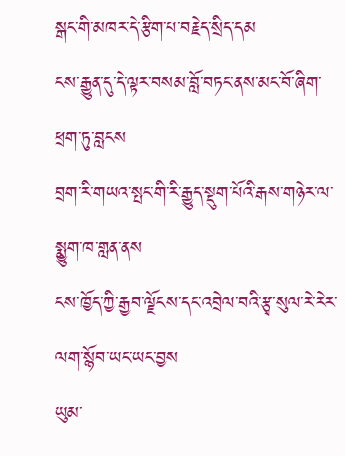སྒང་གི་མཁར་དེ་རྩིག་པ་བརྗེད་སྲིད་དམ
ངས་རྒྱུན་དུ་དེ་ལྟར་བསམ་བློ་བཏང་ནས་མང་བོ་ཞིག་ཕྲག་ཏུ་བླངས
བྲག་རི་གཡའ་སྤང་གི་རི་རྒྱུད་སྡུག་པོའི་རྒས་གཉེར་ལ་སྨྱུག་ཁ་གླན་ནས
ངས་ཁྱོད་ཀྱི་རྒྱབ་ལྗོངས་དང་འབྲེལ་བའི་རྩྭ་སུལ་རེ་རེར་ལག་སྙོབ་ཡང་ཡང་བྱས
ཡུམ་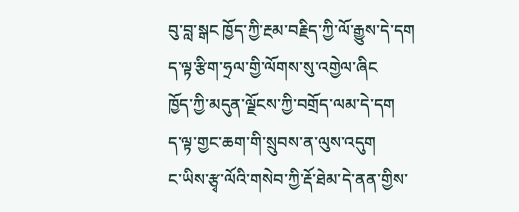བུ་བླ་སྒང ཁྱོད་ཀྱི་རྔམ་བརྗིད་ཀྱི་ལོ་རྒྱུས་དེ་དག
ད་ལྟ་རྩིག་ཧྲལ་གྱི་ལོགས་སུ་འགྱེལ་ཞིང
ཁྱོད་ཀྱི་མདུན་ལྗོངས་ཀྱི་བགྲོད་ལམ་དེ་དག
ད་ལྟ་གྱང་ཆག་གི་སྲུབས་ན་ལུས་འདུག
ང་ཡིས་རྩྭ་ལོའི་གསེབ་ཀྱི་རྡོ་ཐེམ་དེ་ནན་གྱིས་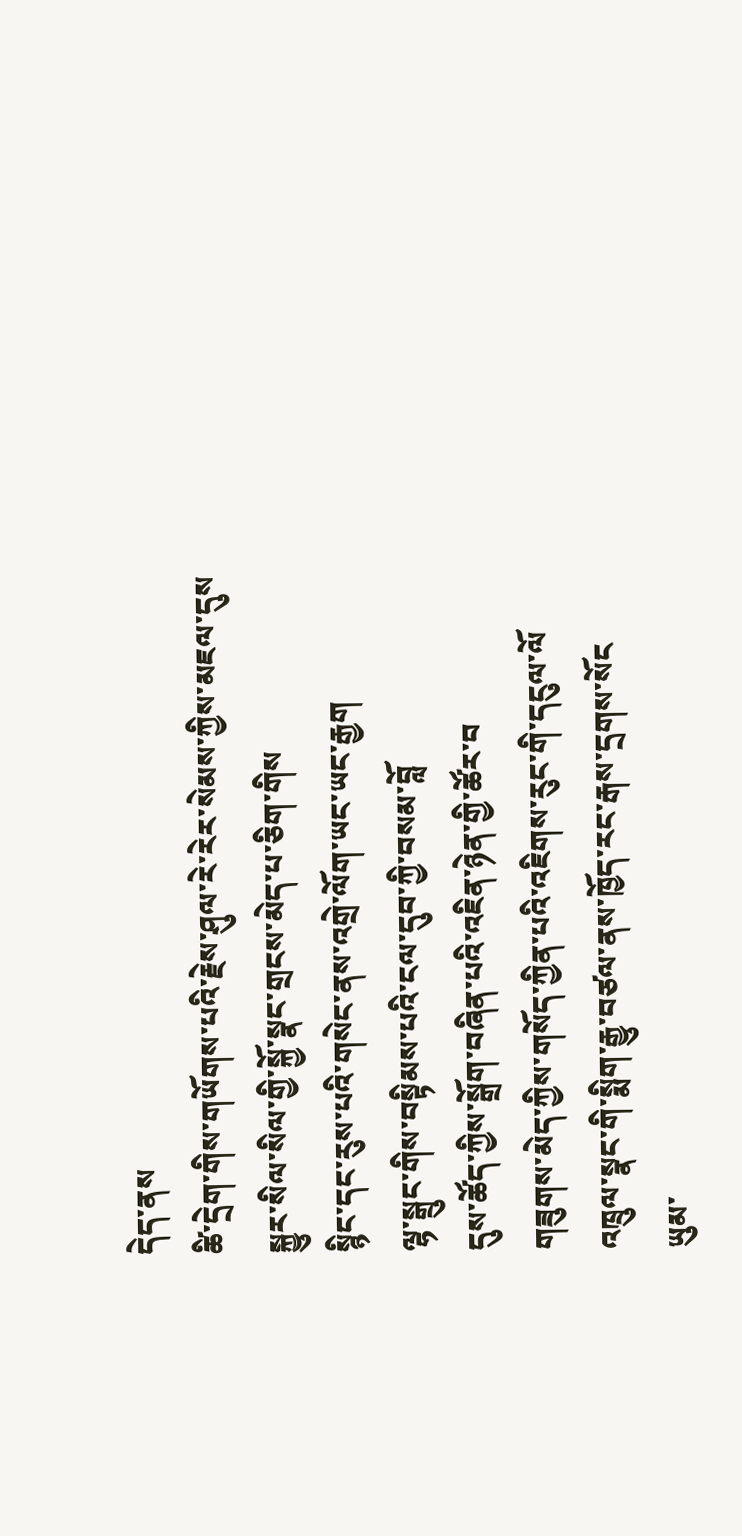དེད་ནས
ཚི་དྲེག་གིས་གཡོགས་པའི་རྗེས་ཤུལ་རེ་རེར་སེམས་ཀྱིས་མཇལ་དུས
སྐྱུར་སིལ་སིལ་གྱི་སྐྱོ་སྣང་གྲངས་མེད་པ་ཅིག་གིས
སྙིང་དང་རུས་པའི་གསེང་ནས་འགྲེ་ལོག་ཡང་ཡང་རྒྱག
ལྷ་སྒྲུང་གིས་བསྟིམས་པའི་ངལ་དུབ་ཀྱི་བསམ་བློ
དུས་ཚོད་ཀྱིས་སྒྲོག་བཞིན་པའི་འཇིན་ཉེན་གྱི་ཚོར་བ
གཟུགས་མེད་ཀྱིས་གསོད་ཀྱིན་པའི་འཇིགས་རུང་གི་དངུལ་ལོ
འཁྲུལ་སྣང་གི་སྨིག་རྒྱུ་བཙལ་ནས་ཁྱོད་རང་རྒས་དྲགས་སོང
ཡུམ་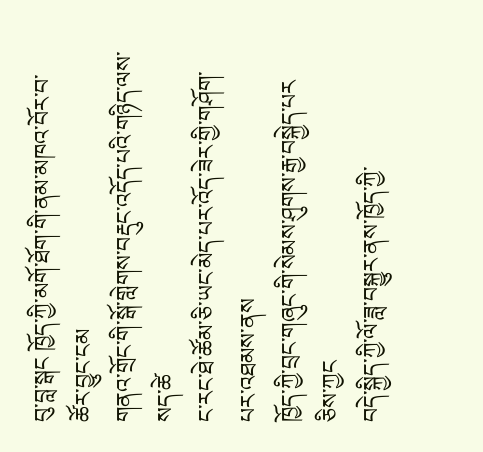བུ་བླ་སྒང ཁྱོད་ཀྱི་མགོ་ཐོག་གི་ནམ་མཁའ་བོར་བ་ཚོར་བྱུང་ངམ
གནའ་གྲོང་གི་སྒོ་གླེགས་བརྡུང་འདོད་པའི་གཉིད་ལས་སད་ཚེ
ང་རང་ཐེ་ཚོམ་ཅི་ཡང་མེད་པར་འོད་ཟེར་གྱི་གཤོག་པར་འཐམས་ནས
ཁྱོད་ཀྱི་བྲང་གཞུང་གི་སེམས་ཤུགས་རྒྱ་བསྐྱེད་པར ཅིས་ཀྱང
བདེ་སྐྱིད་ཀྱི་ལོ་ཟླ་བསྐྱུར་ནས་ཁྱོད་ཀྱི་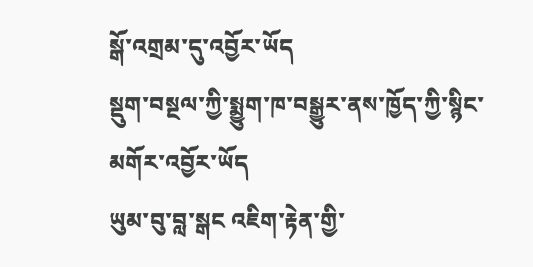སྒོ་འགྲམ་དུ་འབྱོར་ཡོད
སྡུག་བསྔལ་ཀྱི་སྨྱུག་ཁ་བསྒྱུར་ནས་ཁྱོད་ཀྱི་སྙིང་མགོར་འབྱོར་ཡོད
ཡུམ་བུ་བླ་སྒང འཇིག་རྟེན་གྱི་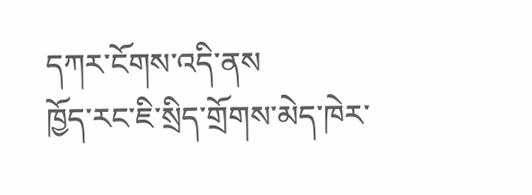དཀར་ངོགས་འདི་ནས
ཁྱོད་རང་ཇི་སྲིད་གྲོགས་མེད་ཁེར་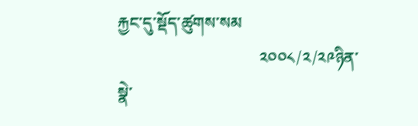རྐྱང་དུ་སྡོད་ཚུགས་སམ
                                  ༢༠༠༨/༢/༢༩ཉིན་སྣེ་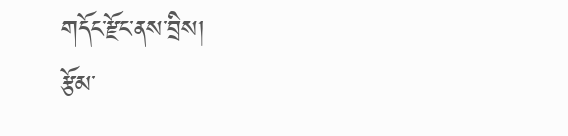གདོང་རྫོང་ནས་བྲིས།
རྩོམ་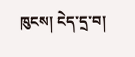ཁུངས། ངེད་དྲ་བ།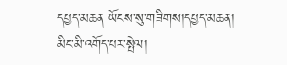དཔྱད་མཆན ཡོངས་སུ་གཟིགས།དཔྱད་མཆན།
མིང་མི་འགོད་པར་སྤེལ།